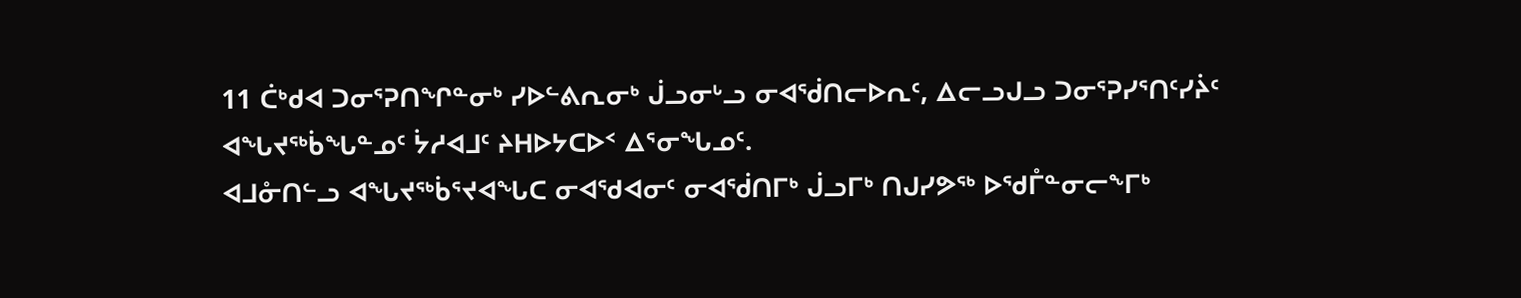11 ᑖᒃᑯᐊ ᑐᓂᕐᕈᑎᖏᓐᓂᒃ ᓯᐅᓪᕕᕆᓂᒃ ᒎᓗᓂᒡᓗ ᓂᐊᖂᑎᓕᐅᕆᑦ, ᐃᓕᓗᒍᓗ ᑐᓂᕐᕈᓯᕐᑎᑦᓯᔩᑦ ᐊᖓᔪᖅᑳᖓᓐᓄᑦ ᔮᓱᐊᒧᑦ ᔨᕼᐅᔭᑕᐅᑉ ᐃᕐᓂᖓᓄᑦ.
ᐊᒧᓁᑎᓪᓗ ᐊᖓᔪᖅᑳᕐᔪᐊᖓᑕ ᓂᐊᖁᐊᓂᑦ ᓂᐊᖂᑎᒥᒃ ᒎᓗᒥᒃ ᑎᒍᓯᕗᖅ ᐅᖁᒤᓐᓂᓕᖕᒥᒃ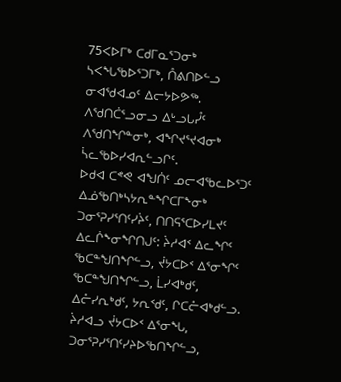75ᐸᐅᒥᒃ ᑕᑯᒥᓇᕐᑐᓂᒃ ᓴᐸᖓᖃᐅᕐᑐᒥᒃ, ᑍᕕᑎᐅᓪᓗ ᓂᐊᖁᐊᓄᑦ ᐃᓕᔭᐅᕗᖅ. ᐱᖁᑎᑖᕐᓗᓂᓗ ᐃᒡᓗᒐᓮᑦ ᐱᖁᑎᖏᓐᓂᒃ, ᐊᖏᔪᕐᔪᐊᓂᒃ ᓵᓚᖃᐅᓯᐊᕆᓪᓗᒋᑦ.
ᐅᑯᐊ ᑕᕝᕙ ᐊᖑᑏᑦ ᓄᓕᐊᖃᓚᐅᕐᑐᑦ ᐃᓅᖃᑎᒃᓴᔭᕆᓐᖏᑕᒥᖕᓂᒃ ᑐᓂᕐᕈᓯᕐᑎᑦᓯᔩᑦ, ᑎᑎᕋᕐᑕᐅᓯᒪᔪᑦ ᐃᓚᒌᖕᓂᖏᑎᒍᑦ: ᔩᓱᐊᑉ ᐃᓚᖏᑦ ᖃᑕᓐᖑᑎᖏᓪᓗ, ᔫᔭᑕᐅᑉ ᐃᕐᓂᖏᑦ ᖃᑕᓐᖑᑎᖏᓪᓗ, ᒫᓯᐊᒃᑯᑦ, ᐃᓔᓯᕆᒃᑯᑦ, ᔭᕆᑉᑯᑦ, ᒋᑕᓔᐊᒃᑯᓪᓗ.
ᔩᓱᐊᓗ ᔫᔭᑕᐅᑉ ᐃᕐᓂᖓ, ᑐᓂᕐᕈᓯᕐᑎᑦᓯᔨᐅᖃᑎᖏᓪᓗ,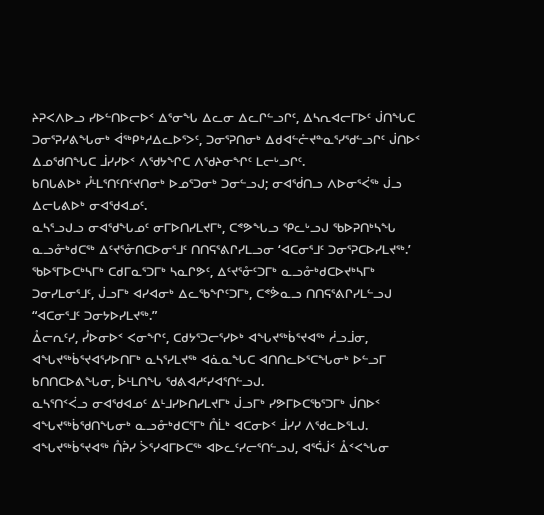ᔨᕈᐸᐱᐅᓗ ᓯᐅᓪᑎᐅᓕᐅᑉ ᐃᕐᓂᖓ ᐃᓚᓂ ᐃᓚᒋᓪᓗᒋᑦ, ᐃᓴᕆᐊᓕᒥᐅᑦ ᒎᑎᖓᑕ ᑐᓂᕐᕈᓯᕕᖓᓂᒃ ᐋᖅᑭᒃᓱᐃᓚᐅᕐᐳᑦ, ᑐᓂᕐᕈᑎᓂᒃ ᐃᑯᐊᓪᓔᔪᓐᓇᕐᓯᖁᓪᓗᒋᑦ ᒎᑎᐅᑉ ᐃᓄᖁᑎᖓᑕ ᒨᓯᓯᐅᑉ ᐱᖁᔭᖏᑕ ᐱᖁᔨᓂᖏᑦ ᒪᓕᒡᓗᒋᑦ.
ᑲᑎᒐᕕᐅᒃ ᓮᒻᒪᕐᑎᑦᑎᑦᔪᑎᓂᒃ ᐅᓄᕐᑐᓂᒃ ᑐᓂᓪᓗᒍ; ᓂᐊᖂᑎᓗ ᐱᐅᓂᕐᐹᖅ ᒎᓗ ᐃᓕᒐᕕᐅᒃ ᓂᐊᖁᐊᓄᑦ.
ᓇᓴᕐᓗᒍᓗ ᓂᐊᖁᖓᓄᑦ ᓂᒥᐅᑎᓯᒪᔪᒥᒃ, ᑕᕝᕗᖓᓗ ᕿᓚᒡᓗᒍ ᖃᐅᕈᑎᒃᓴᖓ ᓇᓗᓁᒃᑯᑕᖅ ᐃᑦᔪᕐᓁᑎᑕᐅᓂᕐᒧᑦ ᑎᑎᕋᕐᕕᒋᓯᒪᓗᓂ ‘ᐊᑕᓂᕐᒧᑦ ᑐᓂᕐᕈᑕᐅᓯᒪᔪᖅ.’
ᖃᐅᕐᒥᐅᑕᒃᓴᒥᒃ ᑕᑯᒥᓇᕐᑐᒥᒃ ᓴᓇᒋᕗᑦ, ᐃᑦᔪᕐᓁᑦᑐᒥᒃ ᓇᓗᓁᒃᑯᑕᐅᔪᒃᓴᒥᒃ ᑐᓂᓯᒪᓂᕐᒧᑦ, ᒎᓗᒥᒃ ᐊᓯᐊᓂᒃ ᐃᓚᖃᖏᑦᑐᒥᒃ, ᑕᕝᕘᓇᓗ ᑎᑎᕋᕐᕕᒋᓯᒪᓪᓗᒍ “ᐊᑕᓂᕐᒧᑦ ᑐᓂᔭᐅᓯᒪᔪᖅ.”
ᐂᓕᕆᑦᓯ, ᓮᐅᓂᐅᑉ ᐸᓂᖏᑦ, ᑕᑯᔭᕐᑐᓕᕐᓯᐅᒃ ᐊᖓᔪᖅᑳᕐᔪᐊᖅ ᓲᓗᒨᓂ, ᐊᖓᔪᖅᑳᕐᔪᐊᕐᓯᐅᑎᒥᒃ ᓇᓴᕐᓯᒪᔪᖅ ᐊᓈᓇᖓᑕ ᐊᑎᑎᓚᐅᕐᑕᖓᓂᒃ ᐅᓪᓗᒥ ᑲᑎᑎᑕᐅᕕᖓᓂ, ᐆᒻᒪᑎᖓ ᖁᕕᐊᓱᑦᓯᐊᕐᑎᓪᓗᒍ.
ᓇᓴᕐᑎᑉᐹᓗ ᓂᐊᖁᐊᓄᑦ ᐃᒻᒧᓯᐅᑎᓯᒪᔪᒥᒃ ᒎᓗᒥᒃ ᓯᕗᒥᐅᑕᖃᕐᑐᒥᒃ ᒎᑎᐅᑉ ᐊᖓᔪᖅᑳᖁᑎᖓᓂᒃ ᓇᓗᓁᒃᑯᑕᕐᒥᒃ ᑍᒫᒃ ᐊᑕᓂᐅᑉ ᒨᓯᓯ ᐱᖁᓚᐅᕐᒪᒍ.
ᐊᖓᔪᖅᑳᕐᔪᐊᖅ ᑍᕉᓯ ᐴᕐᓯᐊᒥᐅᑕᖅ ᐊᐅᓚᑦᓯᓕᕐᑎᓪᓗᒍ, ᐊᕐᕌᒎᑉ ᐂᑉᐸᖓᓂ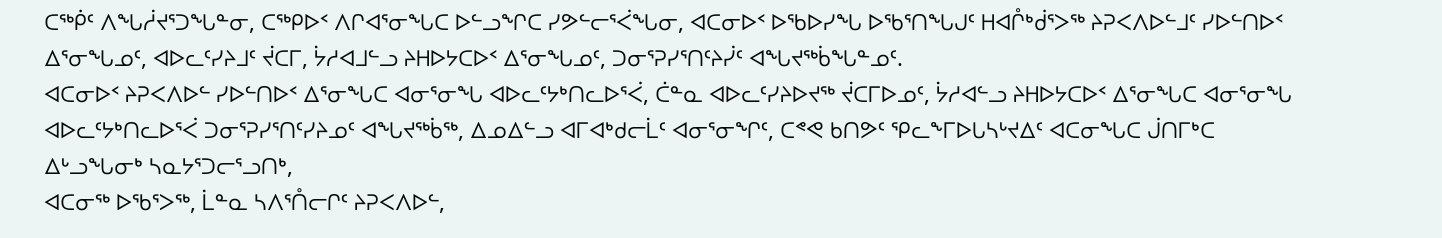ᑕᖅᑮᑦ ᐱᖓᓲᔪᕐᑐᖓᓐᓂ, ᑕᖅᑭᐅᑉ ᐱᒋᐊᕐᓂᖓᑕ ᐅᓪᓗᖏᑕ ᓯᕗᓪᓕᕐᐹᖓᓂ, ᐊᑕᓂᐅᑉ ᐅᖃᐅᓯᖓ ᐅᖃᕐᑎᖓᒍᑦ ᕼᐊᒊᒃᑰᕐᐳᖅ ᔨᕈᐸᐱᐅᓪᒧᑦ ᓯᐅᓪᑎᐅᑉ ᐃᕐᓂᖓᓄᑦ, ᐊᐅᓚᑦᓯᔨᒧᑦ ᔫᑕᒥ, ᔮᓱᐊᒧᓪᓗ ᔨᕼᐅᔭᑕᐅᑉ ᐃᕐᓂᖓᓄᑦ, ᑐᓂᕐᕈᓯᕐᑎᑦᔨᓰᑦ ᐊᖓᔪᖅᑳᖓᓐᓄᑦ.
ᐊᑕᓂᐅᑉ ᔨᕈᐸᐱᐅᓪ ᓯᐅᓪᑎᐅᑉ ᐃᕐᓂᖓᑕ ᐊᓂᕐᓂᖓ ᐊᐅᓚᑦᔭᒃᑎᓚᐅᕐᐹ, ᑖᓐᓇ ᐊᐅᓚᑦᓯᔨᐅᔪᖅ ᔫᑕᒥᐅᓄᑦ, ᔮᓱᐊᓪᓗ ᔨᕼᐅᔭᑕᐅᑉ ᐃᕐᓂᖓᑕ ᐊᓂᕐᓂᖓ ᐊᐅᓚᑦᔭᒃᑎᓚᐅᕐᐹ ᑐᓂᕐᕈᓯᕐᑎᑦᓯᔨᓄᑦ ᐊᖓᔪᖅᑳᖅ, ᐃᓄᐃᓪᓗ ᐊᒥᐊᒃᑯᓕᒫᑦ ᐊᓂᕐᓂᖏᑦ, ᑕᕝᕙ ᑲᑎᕗᑦ ᕿᓚᖕᒥᐅᒐᓴᒡᔪᐃᑦ ᐊᑕᓂᖓᑕ ᒎᑎᒥᒃᑕ ᐃᒡᓗᖓᓂᒃ ᓴᓇᔭᕐᑐᓕᕐᓗᑎᒃ,
ᐊᑕᓂᖅ ᐅᖃᕐᐳᖅ, ᒫᓐᓇ ᓴᐱᕐᑍᓕᒋᑦ ᔨᕈᐸᐱᐅᓪ,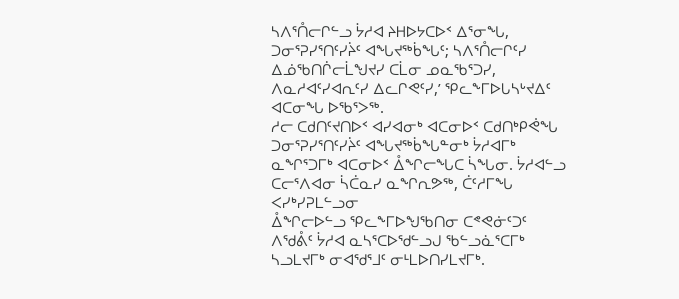ᓴᐱᕐᑍᓕᒋᓪᓗ ᔮᓱᐊ ᔨᕼᐅᔭᑕᐅᑉ ᐃᕐᓂᖓ, ᑐᓂᕐᕈᓯᕐᑎᑦᓯᔩᑦ ᐊᖓᔪᖅᑳᖓᑦ; ᓴᐱᕐᑍᓕᒋᑦᓯ ᐃᓅᖃᑎᒌᓕᒫᖑᔪᓯ ᑕᒫᓂ ᓄᓇᖃᕐᑐᓯ, ᐱᓇᓱᐊᑦᓯᐊᕆᑦᓯ ᐃᓚᒋᕙᑦᓯ,’ ᕿᓚᖕᒥᐅᒐᓴᒡᔪᐃᑦ ᐊᑕᓂᖓ ᐅᖃᕐᐳᖅ.
ᓱᓕ ᑕᑯᑎᑦᔪᑎᐅᑉ ᐊᓯᐊᓂᒃ ᐊᑕᓂᐅᑉ ᑕᑯᑎᒃᑭᕚᖓ ᑐᓂᕐᕈᓯᕐᑎᑦᓯᔩᑦ ᐊᖓᔪᖅᑳᖓᓐᓂᒃ ᔮᓱᐊᒥᒃ ᓇᖏᕐᑐᒥᒃ ᐊᑕᓂᐅᑉ ᐂᖏᓕᖓᑕ ᓵᖓᓂ. ᔮᓱᐊᓪᓗ ᑕᓕᕐᐱᐊᓂ ᓵᑖᓇᓯ ᓇᖏᕆᕗᖅ, ᑖᑦᓱᒥᖓ ᐸᓯᒃᓯᕈᒪᓪᓗᓂ
ᐂᖏᓕᐅᓪᓗ ᕿᓚᖕᒥᐅᖑᖃᑎᓂ ᑕᕝᕙᓃᑦᑐᑦ ᐱᖁᕔᑦ ᔮᓱᐊ ᓇᓴᕐᑕᐅᖁᓪᓗᒍ ᖃᓪᓗᓈᕐᑕᒥᒃ ᓴᓗᒪᔪᒥᒃ ᓂᐊᖁᕐᒧᑦ ᓂᒻᒪᐅᑎᓯᒪᔪᒥᒃ.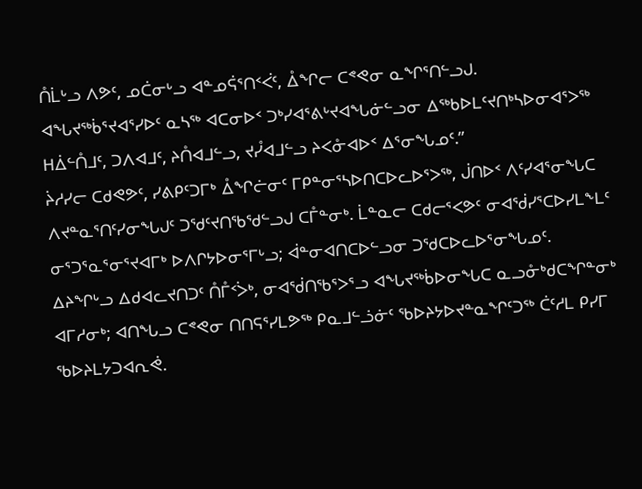ᑍᒫᒡᓗ ᐱᕗᑦ, ᓄᑖᓂᒡᓗ ᐊᓐᓄᕌᕐᑎᑉᐹᑦ, ᐂᖏᓕ ᑕᕝᕙᓂ ᓇᖏᕐᑎᓪᓗᒍ.
ᐊᖓᔪᖅᑳᕐᔪᐊᕐᓯᐅᑦ ᓇᓴᖅ ᐊᑕᓂᐅᑉ ᑐᒃᓯᐊᕐᕕᒡᔪᐊᖓᓃᓪᓗᓂ ᐃᖅᑲᐅᒪᑦᔪᑎᒃᓴᐅᓂᐊᕐᐳᖅ ᕼᐄᓪᑍᒧᑦ, ᑐᐱᐊᒧᑦ, ᔨᑍᐊᒧᓪᓗ, ᔪᓮᐊᒧᓪᓗ ᔨᐸᓁᐊᐅᑉ ᐃᕐᓂᖓᓄᑦ.”
ᔩᓱᓯᓕ ᑕᑯᕙᕗᑦ, ᓯᕕᑭᑦᑐᒥᒃ ᐂᖏᓖᓂᑦ ᒥᑭᓐᓂᕐᓴᐅᑎᑕᐅᓚᐅᕐᐳᖅ, ᒎᑎᐅᑉ ᐱᑦᓯᐊᕐᓂᖓᑕ ᐱᔪᓐᓇᕐᑎᑦᓯᓂᖓᒍᑦ ᑐᖁᑦᔪᑎᖃᖁᓪᓗᒍ ᑕᒤᓐᓂᒃ. ᒫᓐᓇᓕ ᑕᑯᓕᕐᐸᕗᑦ ᓂᐊᖂᓯᕐᑕᐅᓯᒪᖕᒪᑦ ᓂᕐᑐᕐᓇᕐᓂᕐᔪᐊᒥᒃ ᐅᐱᒋᔭᐅᓂᕐᒥᒡᓗ; ᐋᓐᓂᐊᑎᑕᐅᓪᓗᓂ ᑐᖁᑕᐅᓚᐅᕐᓂᖓᓄᑦ.
ᐃᔨᖏᒡᓗ ᐃᑯᐊᓚᔪᑎᑐᑦ ᑍᒤᑉᐴᒃ, ᓂᐊᖂᑎᖃᕐᐳᕐᓗ ᐊᖓᔪᖅᑳᐅᓂᖓᑕ ᓇᓗᓁᒃᑯᑕᖏᓐᓂᒃ ᐊᒥᓱᓂᒃ; ᐊᑎᖓᓗ ᑕᕝᕙᓂ ᑎᑎᕋᕐᓯᒪᕗᖅ ᑭᓇᒧᓪᓘᓃᑦ ᖃᐅᔨᔭᐅᔪᓐᓇᖏᑦᑐᖅ ᑖᑦᓱᒪ ᑭᓯᒥ ᖃᐅᔨᒪᔭᑐᐊᕆᕚ.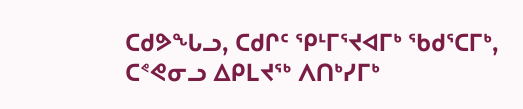ᑕᑯᕗᖓᓗ, ᑕᑯᒋᑦ ᕿᒻᒥᕐᔪᐊᒥᒃ ᖃᑯᕐᑕᒥᒃ, ᑕᕝᕙᓂᓗ ᐃᑭᒪᔪᖅ ᐱᑎᒃᓯᒥᒃ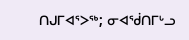ᑎᒍᒥᐊᕐᐳᖅ; ᓂᐊᖂᑎᒥᒡᓗ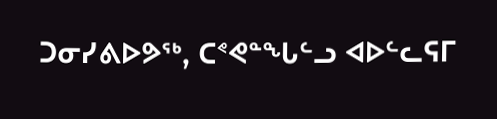ᑐᓂᓯᕕᐅᕗᖅ, ᑕᕝᕙᓐᖓᓪᓗ ᐊᐅᓪᓚᕋᒥ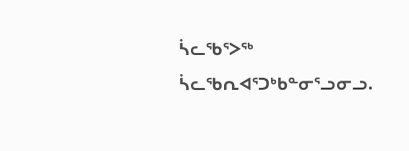ᓵᓚᖃᕐᐳᖅ ᓵᓚᖃᕆᐊᕐᑐᒃᑲᓐᓂᕐᓗᓂᓗ.